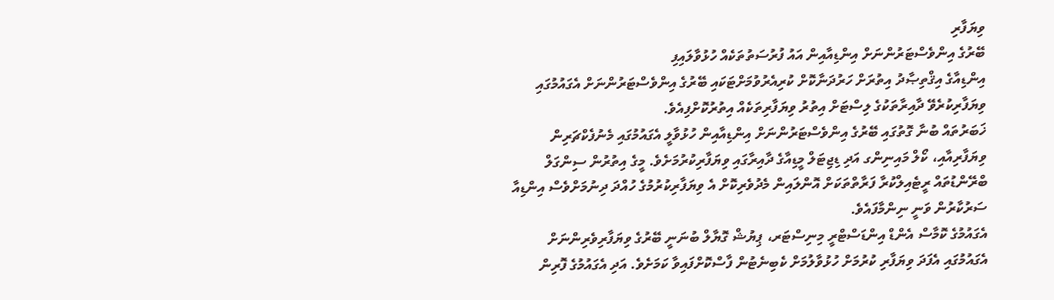ވިޔަފާރި
ބޭރުގެ އިންވެސްޓަރުންނަށް އިންޑިއާއިން އައު ފުރުސަތުތަކެއް ހުޅުވާލައިފި
އިންޑިއާގެ އިޤްތިޞާދު އިތުރަށް ހަރުދަނާކޮށް ކުރިއެރުވުމަށްޓަކައި ބޭރުގެ އިންވެސްޓަރުންނަށް އެގައުމުގައި ވިޔަފާރިކުރެވޭ ދާއިރާތަކުގެ ލިސްޓަށް އިތުރު ވިޔަފާރިތަކެއް އިތުރުކޮށްފިއެވެ.
ޚަބަރުތައް ބުނާ ގޮތުގައި ބޭރުގެ އިންވެސްޓަރުންނަށް އިންޑިއާއިން ހުޅުވާލީ އެގައުމުގައި މެނުފެކްޗަރިން ވިޔަފާރިއާއި، ކޯލް މައިނިންގ އަދި ޑިޖިޓަލް މީޑިއާގެ ދާއިރާގައި ވިޔަފާރިކުރުމަށެވެ. މީގެ އިތުރުން ސިންގަލް ބްރޭންޑުތައް ރީޓެއިލްކުރާ ފަރާތްތަކަށް އޮންލައިން މެދުވެރިކޮށް އެ ވިޔަފާރިކުރުމުގެ ހުއްދަ ދިނުމަށްވެސް އިންޑިއާ ސަރުކާރުން ވަނީ ނިންމާފައެވެ.
އެގައުމުގެ ކޮމާސް އެންޑް އިންޑަސްޓްރީ މިނިސްޓަރ، ޕިޔުޝް ގޮޔާލް ބުނަނީ ބޭރުގެ ވިޔަފާރިވެރިންނަށް އެގައުމުގައި އެފަދަ ވިޔަފާރި ކުރުމަށް ހުޅުވާލުމަށް ކެބިނެޓުން ފާސްކޮށްފައިވާ ކަމަށެވެ. އަދި އެގައުމުގެ ފޮރިން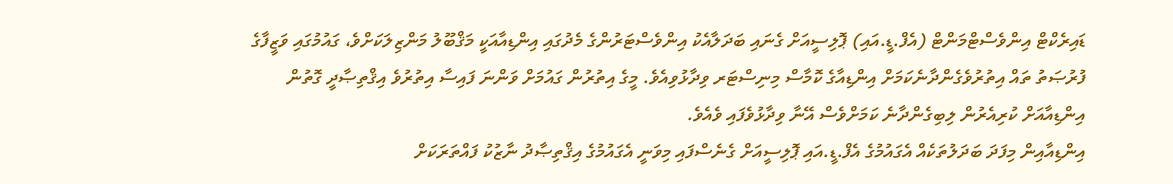ޑައިރެކްޓް އިންވެސްޓްމަންޓް (އެފް.ޑީ.އައި) ޕޮލިސީއަށް ގެނައި ބަދަލާއެކު އިންވެސްޓަރުންގެ މެދުގައި އިންޑިއާއަކީ މަޤްބޫލު މަންޒިލަކަށްވެ، ގައުމުގައި ވަޒީފާގެ ފުރުޞަތު ތައް އިތުރުވެގެންދާނެކަމަށް އިންޑިއާގެ ކޮމާސް މިނިސްޓަރ ވިދާޅުވިއެވެ. މީގެ އިތުރުން ގައުމަށް ވަންނަ ފައިސާ އިތުރުވެ އިޤްތިޞާދީ ގޮތުން އިންޑިއާއަށް ކުރިއެރުން ލިބިގެންދާނެ ކަމަށްވެސް އޭނާ ވިދާޅުވެފައި ވެއެވެ.
އިންޑިއާއިން މިފަދަ ބަދަލުތަކެއް އެގައުމުގެ އެފް.ޑީ.އައި ޕޮލިސީއަށް ގެނެސްފައި މިވަނީ އެގައުމުގެ އިޤްތިޞާދު ނާޒުކު ފައްތަރަކަށް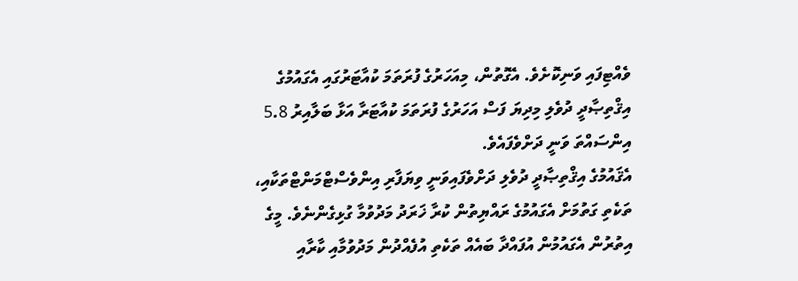ވެއްޓިފައި ވަނިކޮށެވެ. އެގޮތުން، މިއަހަރުގެ ފުރަތަމަ ކުއާޓަރުގައި އެގައުމުގެ އިޤްތިޞާދީ ދުވެލި މިދިޔަ ފަސް އަހަރުގެ ފުރަތަމަ ކުއާޓަރާ އަޅާ ބަލާއިރު 5.8 އިންސައްތަ ވަނީ ދަށްވެފައެވެ.
އެޤައުމުގެ އިޤްތިޞާދީ ދުވެލި ދަށްވެފައިވަނީ ވިޔަފާރި އިންވެސްޓްމަންޓްތަކާއި، ތަކެތި ގަތުމަށް އެގައުމުގެ ރައްޔިތުން ކުރާ ޚަރަދު މަދުވުމާ ގުޅިގެންނެވެ. މީގެ އިތުރުން އެގައުމުން އުފައްދާ ބައެއް ތަކެތި އުފެއްދުން މަދުވުމާއި ކާރާއި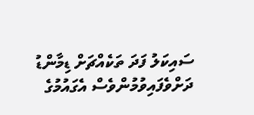ސައިކަލު ފަދަ ތަކެއްޗަށް ޑިމާންޑު ދަށްވެފައިވުމުންވެސް އެގައުމުގެ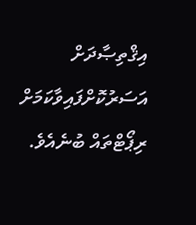އިޤްތިޞާދަށް އަސަރުކޮށްފައިވާކަމަށް ރިޕޯޓްތައް ބުނެއެވެ.